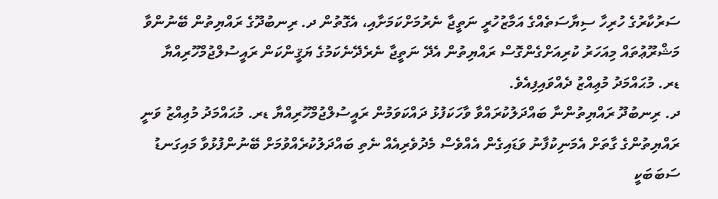ސަރުކާރުގެ ހުރިހާ ސިޔާސަތެއްގެ އަމާޒުހުރީ ނަތީޖާ ނެރުމަށްކަމަށާއި، އެގޮތުން ދ. ރިނބުދޫގެ ރައްޔިތުން ބޭނުންވާ މަޝްރޫޢުތައް މިއަހަރު ކުރިއަށްގެންގޮސް ރައްޔިތުން އެދޭ ނަތީޖާ ނެރެދޭނެކަމުގެ ޔަޤީންކަން ރައީސުލްޖުމްހޫރިއްޔާ ޑރ. މުޙައްމަދު މުޢިއްޒު ދެއްވައިފިއެވެ.
ދ. ރިނބުދޫ ރައްޔިތުންނާ ބައްދަލުކުރައްވާ ވާހަކަފުޅު ދައްކަވަމުން ރައީސުލްޖުމްހޫރިއްޔާ ޑރ. މުޙައްމަދު މުޢިއްޒު ވަނީ ރައްޔިތުންގެ ގާތަށް އެމަނިކުފާނު ވަޑައިގެން އެއްވެސް މެދުވެރިއެއް ނެތި ބައްދަލުކުރެއްވުމަށް ބޭނުންފުޅުވާ މައިގަނޑު ސަބަބަކީ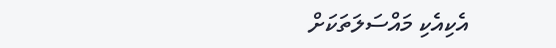އެކިއެކި މައްސަލަތަކަށް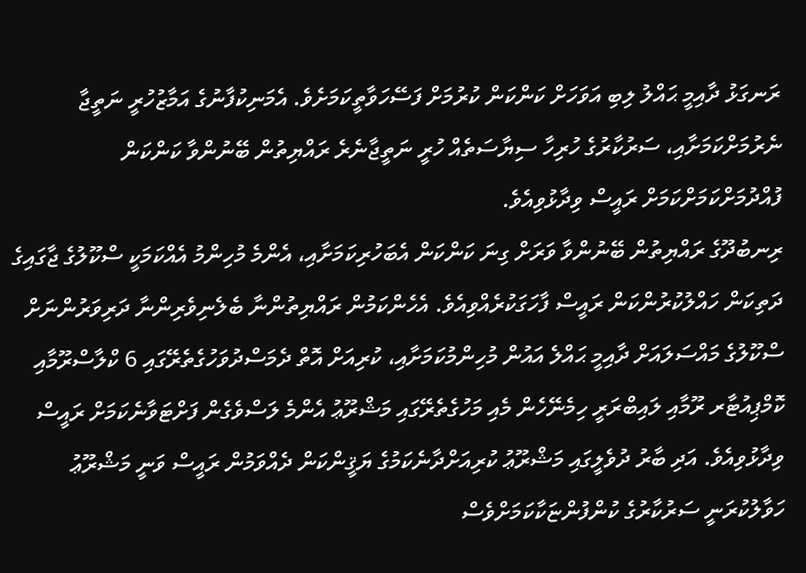ރަނގަޅު ދާއިމީ ޙައްލު ލިބި އަވަހަށް ކަންކަން ކުރުމަށް ފަސޭހަވާތީކަމަށެވެ. އެމަނިކުފާނުގެ އަމާޒުހުރީ ނަތީޖާ ނެރުމަށްކަމަށާއި، ސަރުކާރުގެ ހުރިހާ ސިޔާސަތެއް ހުރީ ނަތީޖާނެރެ ރައްޔިތުން ބޭނުންވާ ކަންކަން ފުއްދުމަށްކަމަށްކަމަށް ރައީސް ވިދާޅުވިއެވެ.
ރިނބުދޫގެ ރައްޔިތުން ބޭނުންވާ ވަރަށް ގިނަ ކަންކަން އެބަހުރިކަމަށާއި، އެންމެ މުހިންމު އެއްކަމަކީ ސްކޫލުގެ ޖާގައިގެ ދަތިކަން ހައްލުކުރުންކަން ރައީސް ފާހަގަކުރެއްވިއެވެ. އެހެންކަމުން ރައްޔިތުންނާ ބެލެނިވެރިންނާ ދަރިވަރުންނަށް ސްކޫލުގެ މައްސަލައަށް ދާއިމީ ޙައްލެ އައުން މުހިންމުކަމަށާއި، ކުރިއަށް އޮތް ދެމަސްދުވަހުގެތެރޭގައި 6 ކްލާސްރޫމާއި ކޮމްޕިއުޓާރ ރޫމާއި ލައިބްރަރީ ހިމެނޭހެން މެއި މަހުގެތެރޭގައި މަޝްރޫޢު އެންމެ ލަސްވެގެން ފަށްޓަވާނެކަމަށް ރައީސް ވިދާޅުވިއެވެ. އަދި ބާރު ދުވެލީގައި މަޝްރޫޢު ކުރިއަށްދާނެކަމުގެ ޔަޤީންކަން ދެއްވަމުން ރައީސް ވަނީ މަޝްރޫޢު ހަވާލުކުރަނީ ސަރުކާރުގެ ކުންފުންޏަކާކަމަށްވެސް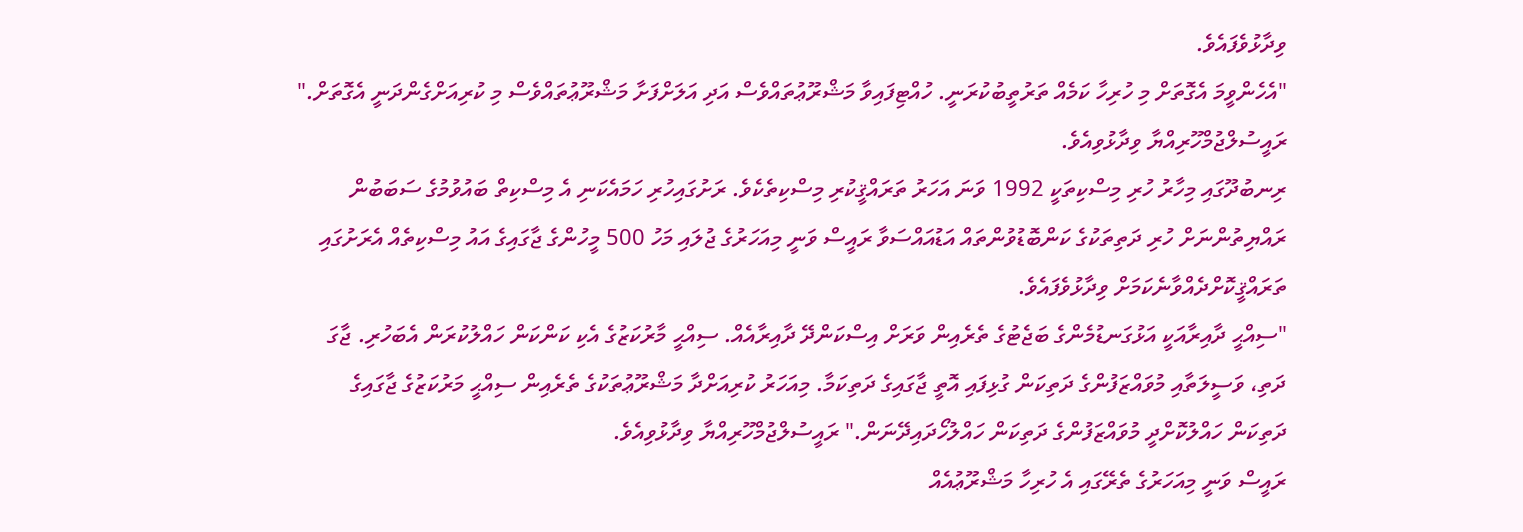ވިދާޅުވެފައެވެ.
"އެހެންވީމަ އެގޮތަށް މި ހުރިހާ ކަމެއް ތަރުތީބުކުރަނީ. ހުއްޓިފައިވާ މަޝްރޫޢުތައްވެސް އަދި އަލަށްފަށާ މަޝްރޫޢުތައްވެސް މި ކުރިއަށްގެންދަނީ އެގޮތަށް." ރައީސުލްޖުމްހޫރިއްޔާ ވިދާޅުވިއެވެ.
ރިނބުދޫގައި މިހާރު ހުރި މިސްކިތަކީ 1992 ވަނަ އަހަރު ތަރައްޤީކުރި މިސްކިތެކެވެ. ރަށުގައިހުރި ހަމައެކަނި އެ މިސްކިތް ބައުވުމުގެ ސަބަބުން ރައްޔިތުންނަށް ހުރި ދަތިތަކުގެ ކަންބޮޑުވުންތައް އަޑުއައްސަވާ ރައީސް ވަނީ މިއަހަރުގެ ޖުލައި މަހު 500 މީހުންގެ ޖާގައިގެ އައު މިސްކިތެއް އެރަށުގައި ތަރައްޤީކޮށްދެއްވާނެކަމަށް ވިދާޅުވެފައެވެ.
"ސިއްޙީ ދާއިރާއަކީ އަޅުގަނޑުމެންގެ ބަޖެޓުގެ ތެރެއިން ވަރަށް އިސްކަންދޭ ދާއިރާއެއް. ސިއްޙީ މާރުކަޒުގެ އެކި ކަންކަން ހައްލުކުރަން އެބަހުރި. ޖާގަ ދަތި، ވަސީލަތާއި މުވައްޒަފުންގެ ދަތިކަން ގުޅިފައި އޮތީ ޖާގައިގެ ދަތިކަމާ. މިއަހަރު ކުރިއަށްދާ މަޝްރޫޢުތަކުގެ ތެރެއިން ސިއްޙީ މަރުކަޒުގެ ޖާގައިގެ ދަތިކަން ހައްލުކޮށްދީ މުވައްޒަފުންގެ ދަތިކަން ހައްލުހޯދައިދޭނަން." ރައީސުލްޖުމްހޫރިއްޔާ ވިދާޅުވިއެވެ.
ރައީސް ވަނީ މިއަހަރުގެ ތެރޭގައި އެ ހުރިހާ މަޝްރޫޢުއެއް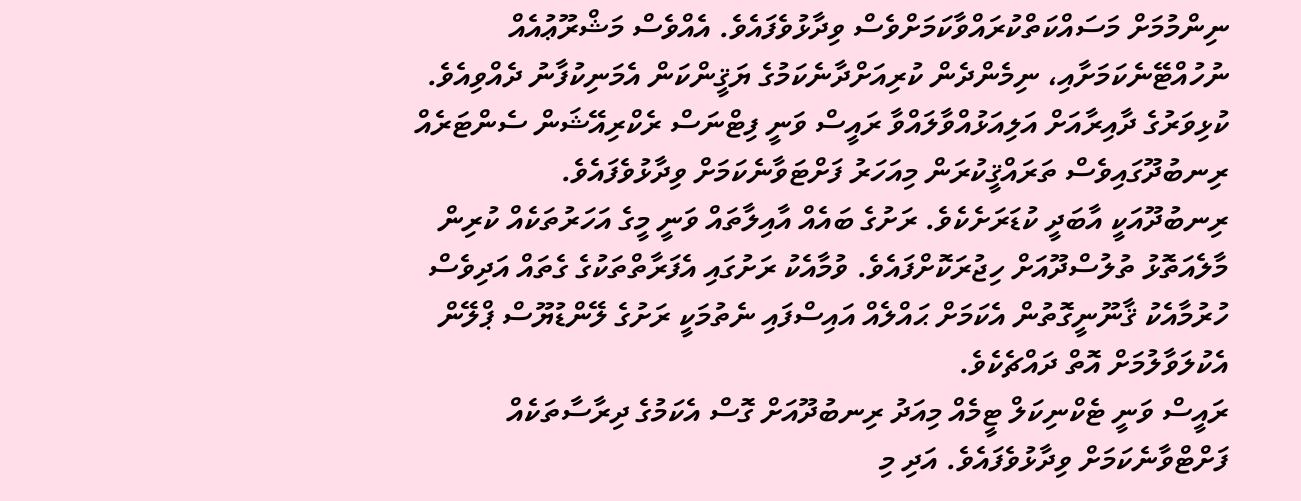ނިންމުމަށް މަސައްކަތްކުރައްވާކަމަށްވެސް ވިދާޅުވެފައެވެ. އެއްވެސް މަޝްރޫޢުއެއް ނުހުއްޓޭނެކަމަށާއި، ނިމެންދެން ކުރިއަށްދާނެކަމުގެ ޔަޤީންކަން އެމަނިކުފާނު ދެއްވިއެވެ.
ކުޅިވަރުގެ ދާއިރާއަށް އަލިއަޅުއްވާލައްވާ ރައީސް ވަނީ ފިޓްނަސް ރެކްރިއޭޝަން ސެންޓަރެއް ރިނބުދޫގައިވެސް ތަރައްޤީކުރަން މިއަހަރު ފަށްޓަވާނެކަމަށް ވިދާޅުވެފައެވެ.
ރިނބުދޫއަކީ އާބަދީ ކުޑަރަށެކެވެ. ރަށުގެ ބައެއް އާއިލާތައް ވަނީ މީގެ އަހަރުތަކެއް ކުރިން މާލެއަތޮޅު ތުލުސްދޫއަށް ހިޖުރަކޮށްފައެވެ. ވުމާއެކު ރަށުގައި އެފަރާތްތަކުގެ ގެތައް އަދިވެސް ހުރުމާއެކު ޤާނޫނީގޮތުން އެކަމަށް ޙައްލެއް އައިސްފައި ނެތުމަކީ ރަށުގެ ލޭންޑުޔޫސް ޕްލޭން އެކުލަވާލުމަށް އޮތް ދައްޗެކެވެ.
ރައީސް ވަނީ ޓެކްނިކަލް ޓީމެއް މިއަދު ރިނބުދޫއަށް ގޮސް އެކަމުގެ ދިރާސާތަކެއް ފަށްޓްވާނެކަމަށް ވިދާޅުވެފައެވެ. އަދި މި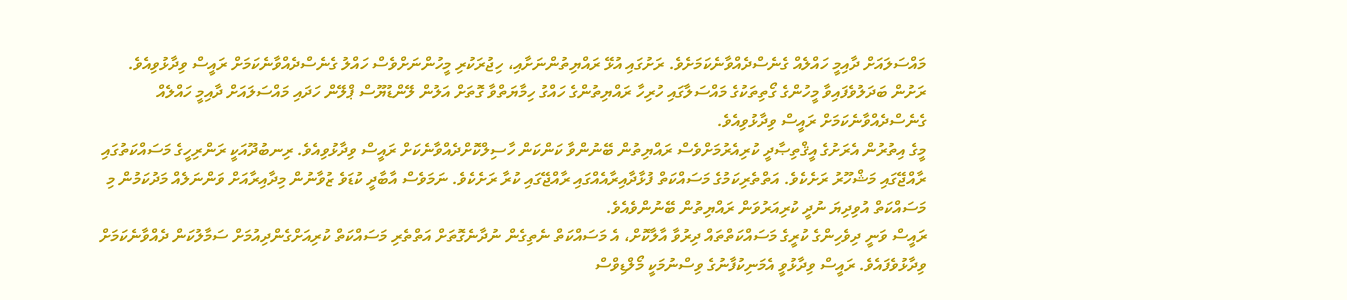މައްސަލައަށް ދާއިމީ ހައްލެއް ގެނެސްދެއްވާނެކަމަށެވެ. ރަށުގައި އުޅޭ ރައްޔިތުންނަށާއި، ހިޖުރަކުރި މީހުންނަށްވެސް ހައްލު ގެނެސްދެއްވާނެކަމަށް ރައީސް ވިދާޅުވިއެވެ.
ރަށުން ބަދަލުވެފައިވާ މީހުންގެ ގޯތިތަކުގެ މައްސަލާގައި ހުރިހާ ރައްޔިތުންގެ ހައްގު ހިމާޔަތްވާ ގޮތަށް އަލުން ލޭންޑުޔޫސް ޕްލޭން ހަދައި މައްސަލައަށް ދާއިމީ ހައްލެއް ގެނެސްދެއްވާނެކަމަށް ރައީސް ވިދާޅުވިއެވެ.
މީގެ އިތުރުން އެރަށުގެ އީޤްތިޞާދީ ކުރިއެރުމަށްވެސް ރައްޔިތުން ބޭނުންވާ ކަންކަން ހާސިލްކޮށްދެއްވާނެކަށް ރައީސް ވިދާޅުވިއެވެ. ރިނބުދޫއަކީ ރަންރިހީގެ މަސައްކަތުގައި ރާއްޖޭގައި މަޝްހޫރު ރަށެކެވެ. އަތްތެރިކަމުގެ މަސައްކަތް ފުޅާދާއިރާއެއްގައި ރާއްޖޭގައި ކުރާ ރަށެކެވެ. ނަމަވެސް އާބާދީ ކުޑަވެ ޒުވާނުން މިދާއިރާއަށް ވަންނަލެއް މަދުކަމުން މި މަސައްކަތް އުވިދިޔަ ނުދީ ކުރިއަރުވަން ރައްޔިތުން ބޭނުންވެއެވެ.
ރައީސް ވަނީ ދިވެހިންގެ ކުރީގެ މަސައްކަތްތައް ދިރުވާ އާލާކޮށް، އެ މަސައްކަތް ނެތިގެން ނުދާނެގޮތަށް އަތްތެރި މަސައްކަތް ކުރިއަށްގެންދިއުމަށް ސަމާލުކަން ދެއްވާނެކަމަށް ވިދާޅުވެފައެވެ. ރައީސް ވިދާޅުވީ އެމަނިކުފާނުގެ ވިސްނުމަކީ މޯލްޑިވްސް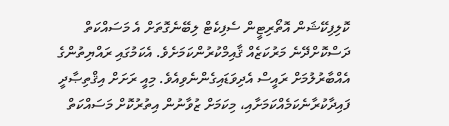ކޮލިފިކޭޝަން އޮތޯރިޓީން ސެފިކެޓް ލިބޭނެގޮތަށް އެ މަސައްކަތް ދަސްކޮށްދޭނެ މަރުކަޒެއް ޤާއިމްކުރުންކަމަށެވެ. އެކަމުގައި ރައްޔިތުންގެ އެއްބާރުލުމަށް ރައީސް އެދިވަޑައިގެންނެވިއެވެ. މިއީ ރަށަށް އިޤްތިޞާދީ ފައިދާކުރާނެކަމެއްކަމަށާއި، މިކަމަށް ޒުވާނުން އިތުރުކޮށް މަސައްކަތް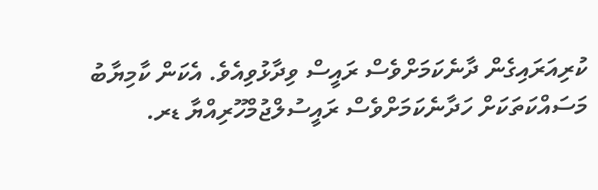ކުރިއަރައިގެން ދާނެކަމަށްވެސް ރައީސް ވިދާޅުވިއެވެ. އެކަން ކާމިޔާބު މަސައްކަތަކަށް ހަދާނެކަމަށްވެސް ރައީސުލްޖުމްހޫރިއްޔާ ޑރ.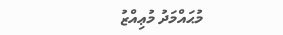މުޙައްމަދު މުޢިއްޒު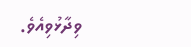ވިދާޅުވިއެވެ.